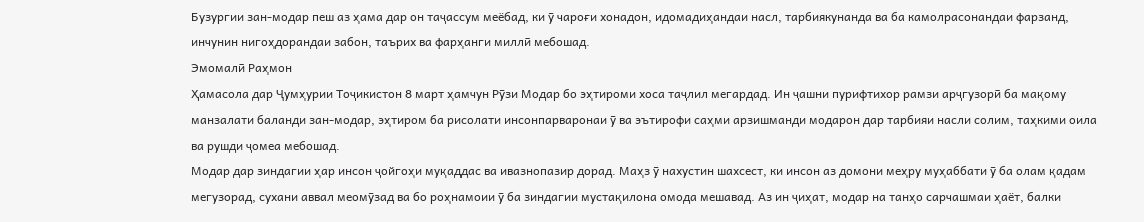Бузургии зан-модар пеш аз ҳама дар он таҷассум меёбад, ки ӯ чароғи хонадон, идомадиҳандаи насл, тарбиякунанда ва ба камолрасонандаи фарзанд, инчунин нигоҳдорандаи забон, таърих ва фарҳанги миллӣ мебошад.
Эмомалӣ Раҳмон
Ҳамасола дар Ҷумҳурии Тоҷикистон 8 март ҳамчун Рӯзи Модар бо эҳтироми хоса таҷлил мегардад. Ин ҷашни пурифтихор рамзи арҷгузорӣ ба мақому манзалати баланди зан-модар, эҳтиром ба рисолати инсонпарваронаи ӯ ва эътирофи саҳми арзишманди модарон дар тарбияи насли солим, таҳкими оила ва рушди ҷомеа мебошад.
Модар дар зиндагии ҳар инсон ҷойгоҳи муқаддас ва ивазнопазир дорад. Маҳз ӯ нахустин шахсест, ки инсон аз домони меҳру муҳаббати ӯ ба олам қадам мегузорад, сухани аввал меомӯзад ва бо роҳнамоии ӯ ба зиндагии мустақилона омода мешавад. Аз ин ҷиҳат, модар на танҳо сарчашмаи ҳаёт, балки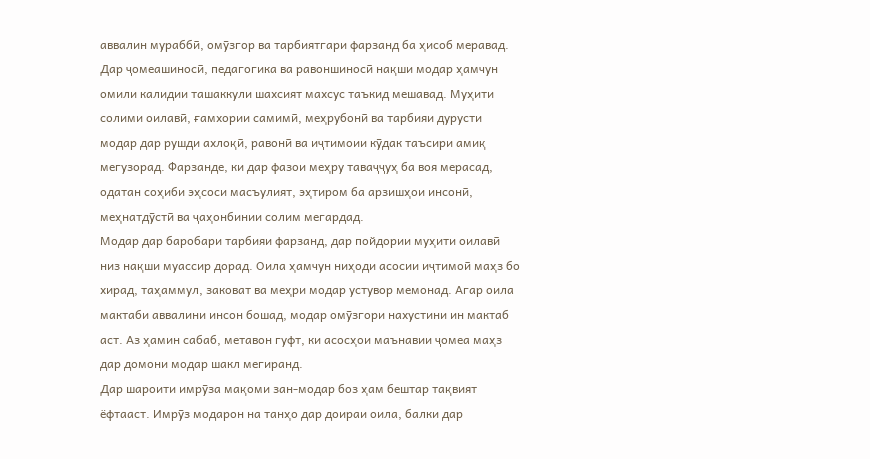аввалин мураббӣ, омӯзгор ва тарбиятгари фарзанд ба ҳисоб меравад.
Дар ҷомеашиносӣ, педагогика ва равоншиносӣ нақши модар ҳамчун омили калидии ташаккули шахсият махсус таъкид мешавад. Муҳити солими оилавӣ, ғамхории самимӣ, меҳрубонӣ ва тарбияи дурусти модар дар рушди ахлоқӣ, равонӣ ва иҷтимоии кӯдак таъсири амиқ мегузорад. Фарзанде, ки дар фазои меҳру таваҷҷуҳ ба воя мерасад, одатан соҳиби эҳсоси масъулият, эҳтиром ба арзишҳои инсонӣ, меҳнатдӯстӣ ва ҷаҳонбинии солим мегардад.
Модар дар баробари тарбияи фарзанд, дар пойдории муҳити оилавӣ низ нақши муассир дорад. Оила ҳамчун ниҳоди асосии иҷтимоӣ маҳз бо хирад, таҳаммул, заковат ва меҳри модар устувор мемонад. Агар оила мактаби аввалини инсон бошад, модар омӯзгори нахустини ин мактаб аст. Аз ҳамин сабаб, метавон гуфт, ки асосҳои маънавии ҷомеа маҳз дар домони модар шакл мегиранд.
Дар шароити имрӯза мақоми зан-модар боз ҳам бештар тақвият ёфтааст. Имрӯз модарон на танҳо дар доираи оила, балки дар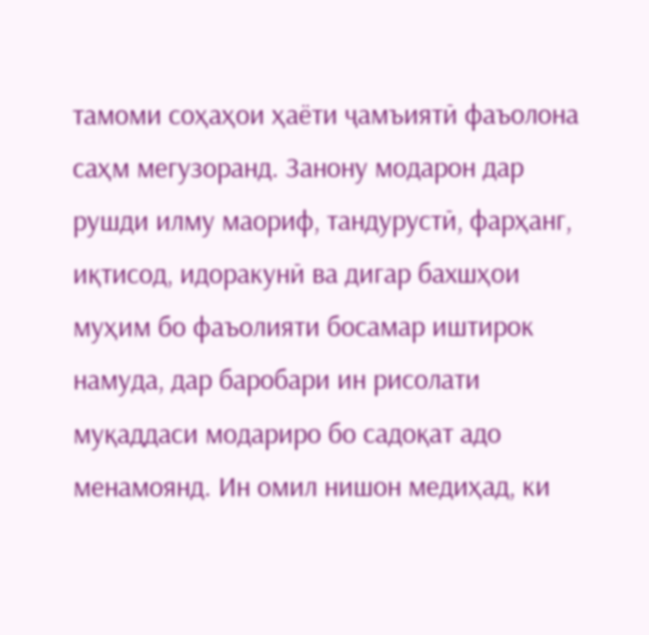тамоми соҳаҳои ҳаёти ҷамъиятӣ фаъолона саҳм мегузоранд. Занону модарон дар рушди илму маориф, тандурустӣ, фарҳанг, иқтисод, идоракунӣ ва дигар бахшҳои муҳим бо фаъолияти босамар иштирок намуда, дар баробари ин рисолати муқаддаси модариро бо садоқат адо менамоянд. Ин омил нишон медиҳад, ки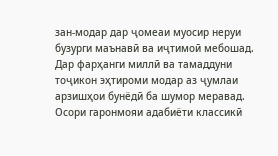зан-модар дар ҷомеаи муосир неруи бузурги маънавӣ ва иҷтимоӣ мебошад.
Дар фарҳанги миллӣ ва тамаддуни тоҷикон эҳтироми модар аз ҷумлаи арзишҳои бунёдӣ ба шумор меравад. Осори гаронмояи адабиёти классикӣ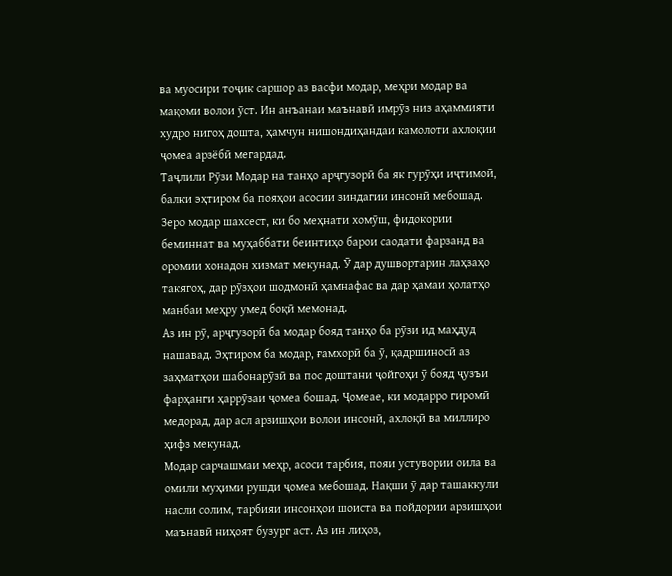ва муосири тоҷик саршор аз васфи модар, меҳри модар ва мақоми волои ӯст. Ин анъанаи маънавӣ имрӯз низ аҳаммияти худро нигоҳ дошта, ҳамчун нишондиҳандаи камолоти ахлоқии ҷомеа арзёбӣ мегардад.
Таҷлили Рӯзи Модар на танҳо арҷгузорӣ ба як гурӯҳи иҷтимоӣ, балки эҳтиром ба пояҳои асосии зиндагии инсонӣ мебошад. Зеро модар шахсест, ки бо меҳнати хомӯш, фидокории беминнат ва муҳаббати беинтиҳо барои саодати фарзанд ва оромии хонадон хизмат мекунад. Ӯ дар душвортарин лаҳзаҳо такягоҳ, дар рӯзҳои шодмонӣ ҳамнафас ва дар ҳамаи ҳолатҳо манбаи меҳру умед боқӣ мемонад.
Аз ин рӯ, арҷгузорӣ ба модар бояд танҳо ба рӯзи ид маҳдуд нашавад. Эҳтиром ба модар, ғамхорӣ ба ӯ, қадршиносӣ аз заҳматҳои шабонарӯзӣ ва пос доштани ҷойгоҳи ӯ бояд ҷузъи фарҳанги ҳаррӯзаи ҷомеа бошад. Ҷомеае, ки модарро гиромӣ медорад, дар асл арзишҳои волои инсонӣ, ахлоқӣ ва миллиро ҳифз мекунад.
Модар сарчашмаи меҳр, асоси тарбия, пояи устувории оила ва омили муҳими рушди ҷомеа мебошад. Нақши ӯ дар ташаккули насли солим, тарбияи инсонҳои шоиста ва пойдории арзишҳои маънавӣ ниҳоят бузург аст. Аз ин лиҳоз,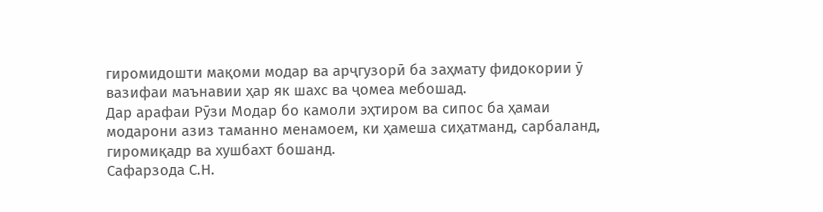гиромидошти мақоми модар ва арҷгузорӣ ба заҳмату фидокории ӯ вазифаи маънавии ҳар як шахс ва ҷомеа мебошад.
Дар арафаи Рӯзи Модар бо камоли эҳтиром ва сипос ба ҳамаи модарони азиз таманно менамоем, ки ҳамеша сиҳатманд, сарбаланд, гиромиқадр ва хушбахт бошанд.
Сафарзода С.Н.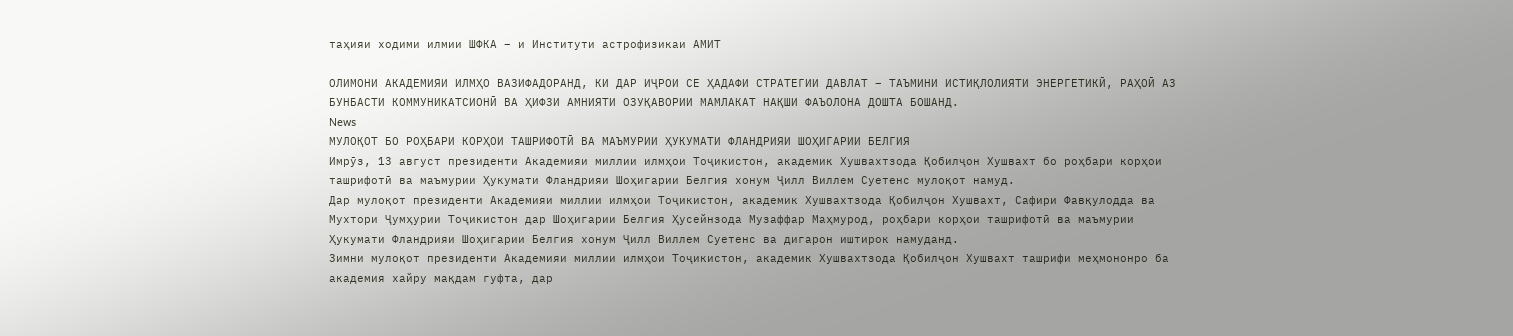таҳияи ходими илмии ШФКА – и Институти астрофизикаи АМИТ

ОЛИМОНИ АКАДЕМИЯИ ИЛМҲО ВАЗИФАДОРАНД, КИ ДАР ИҶРОИ СЕ ҲАДАФИ СТРАТЕГИИ ДАВЛАТ – ТАЪМИНИ ИСТИҚЛОЛИЯТИ ЭНЕРГЕТИКӢ, РАҲОӢ АЗ БУНБАСТИ КОММУНИКАТСИОНӢ ВА ҲИФЗИ АМНИЯТИ ОЗУҚАВОРИИ МАМЛАКАТ НАҚШИ ФАЪОЛОНА ДОШТА БОШАНД.
News
МУЛОҚОТ БО РОҲБАРИ КОРҲОИ ТАШРИФОТӢ ВА МАЪМУРИИ ҲУКУМАТИ ФЛАНДРИЯИ ШОҲИГАРИИ БЕЛГИЯ
Имрӯз, 13 август президенти Академияи миллии илмҳои Тоҷикистон, академик Хушвахтзода Қобилҷон Хушвахт бо роҳбари корҳои ташрифотӣ ва маъмурии Ҳукумати Фландрияи Шоҳигарии Белгия хонум Ҷилл Виллем Суетенс мулоқот намуд.
Дар мулоқот президенти Академияи миллии илмҳои Тоҷикистон, академик Хушвахтзода Қобилҷон Хушвахт, Сафири Фавқулодда ва Мухтори Ҷумҳурии Тоҷикистон дар Шоҳигарии Белгия Ҳусейнзода Музаффар Маҳмурод, роҳбари корҳои ташрифотӣ ва маъмурии Ҳукумати Фландрияи Шоҳигарии Белгия хонум Ҷилл Виллем Суетенс ва дигарон иштирок намуданд.
Зимни мулоқот президенти Академияи миллии илмҳои Тоҷикистон, академик Хушвахтзода Қобилҷон Хушвахт ташрифи меҳмононро ба академия хайру мақдам гуфта, дар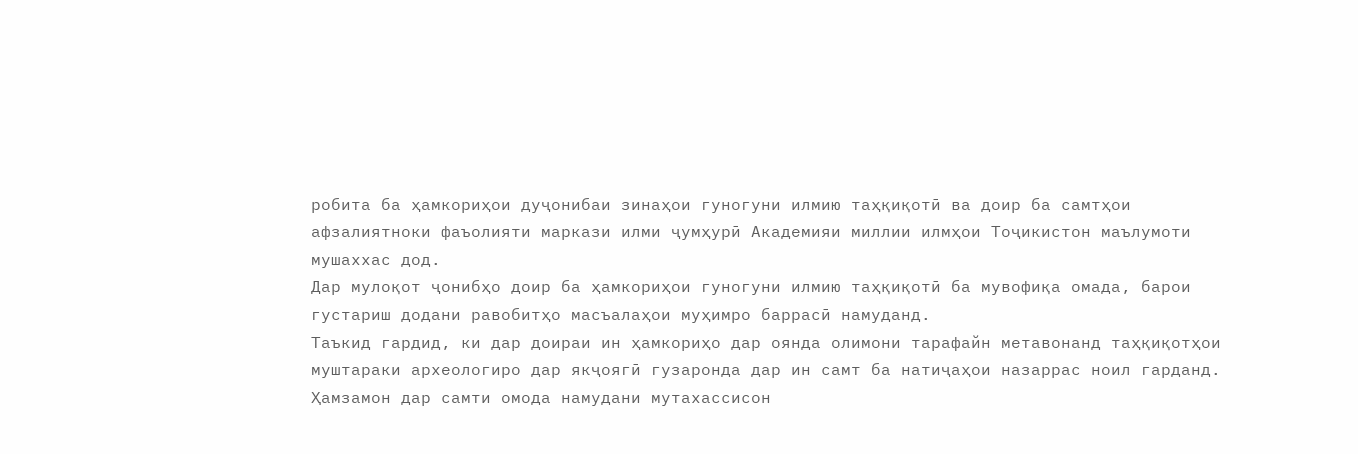робита ба ҳамкориҳои дуҷонибаи зинаҳои гуногуни илмию таҳқиқотӣ ва доир ба самтҳои афзалиятноки фаъолияти маркази илми ҷумҳурӣ Академияи миллии илмҳои Тоҷикистон маълумоти мушаххас дод.
Дар мулоқот ҷонибҳо доир ба ҳамкориҳои гуногуни илмию таҳқиқотӣ ба мувофиқа омада, барои густариш додани равобитҳо масъалаҳои муҳимро баррасӣ намуданд.
Таъкид гардид, ки дар доираи ин ҳамкориҳо дар оянда олимони тарафайн метавонанд таҳқиқотҳои муштараки археологиро дар якҷоягӣ гузаронда дар ин самт ба натиҷаҳои назаррас ноил гарданд. Ҳамзамон дар самти омода намудани мутахассисон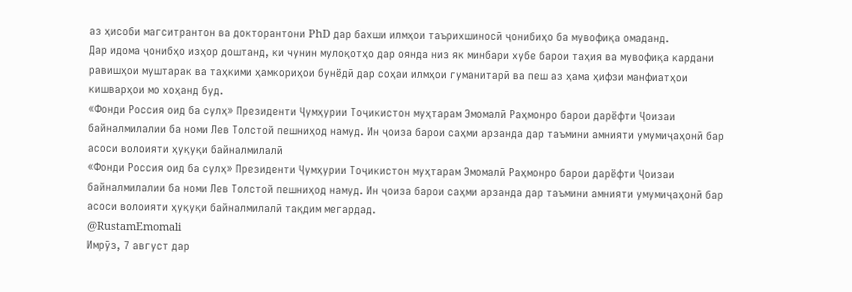аз ҳисоби магситрантон ва докторантони PhD дар бахши илмҳои таърихшиносӣ ҷонибиҳо ба мувофиқа омаданд.
Дар идома ҷонибҳо изҳор доштанд, ки чунин мулоқотҳо дар оянда низ як минбари хубе барои таҳия ва мувофиқа кардани равишҳои муштарак ва таҳкими ҳамкориҳои бунёдӣ дар соҳаи илмҳои гуманитарӣ ва пеш аз ҳама ҳифзи манфиатҳои кишварҳои мо хоҳанд буд.
«Фонди Россия оид ба сулҳ» Президенти Ҷумҳурии Тоҷикистон муҳтарам Эмомалӣ Раҳмонро барои дарёфти Ҷоизаи байналмилалии ба номи Лев Толстой пешниҳод намуд. Ин ҷоиза барои саҳми арзанда дар таъмини амнияти умумиҷаҳонӣ бар асоси волоияти ҳуқуқи байналмилалӣ
«Фонди Россия оид ба сулҳ» Президенти Ҷумҳурии Тоҷикистон муҳтарам Эмомалӣ Раҳмонро барои дарёфти Ҷоизаи байналмилалии ба номи Лев Толстой пешниҳод намуд. Ин ҷоиза барои саҳми арзанда дар таъмини амнияти умумиҷаҳонӣ бар асоси волоияти ҳуқуқи байналмилалӣ тақдим мегардад.
@RustamEmomali
Имрӯз, 7 август дар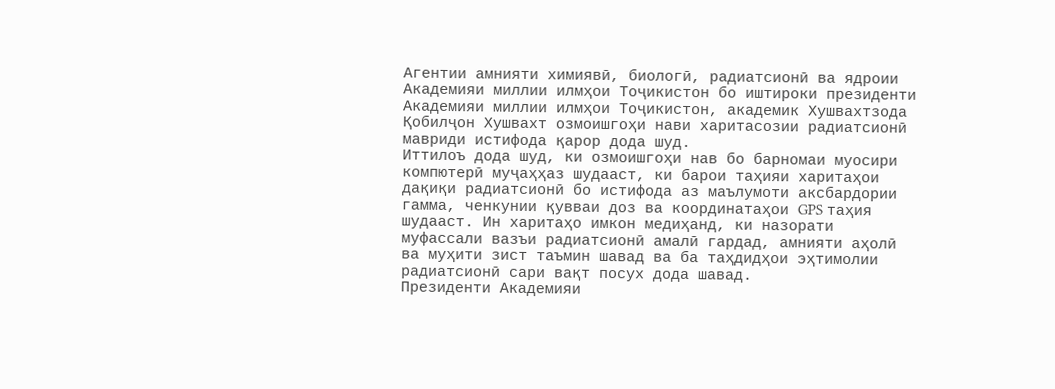Агентии амнияти химиявӣ, биологӣ, радиатсионӣ ва ядроии Академияи миллии илмҳои Тоҷикистон бо иштироки президенти Академияи миллии илмҳои Тоҷикистон, академик Хушвахтзода Қобилҷон Хушвахт озмоишгоҳи нави харитасозии радиатсионӣ мавриди истифода қарор дода шуд.
Иттилоъ дода шуд, ки озмоишгоҳи нав бо барномаи муосири компютерӣ муҷаҳҳаз шудааст, ки барои таҳияи харитаҳои дақиқи радиатсионӣ бо истифода аз маълумоти аксбардории гамма, ченкунии қувваи доз ва координатаҳои GPS таҳия шудааст. Ин харитаҳо имкон медиҳанд, ки назорати муфассали вазъи радиатсионӣ амалӣ гардад, амнияти аҳолӣ ва муҳити зист таъмин шавад ва ба таҳдидҳои эҳтимолии радиатсионӣ сари вақт посух дода шавад.
Президенти Академияи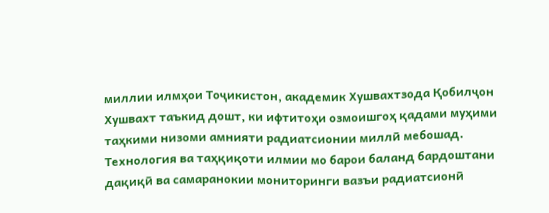миллии илмҳои Тоҷикистон, академик Хушвахтзода Қобилҷон Хушвахт таъкид дошт, ки ифтитоҳи озмоишгоҳ қадами муҳими таҳкими низоми амнияти радиатсионии миллӣ мебошад. Технология ва таҳқиқоти илмии мо барои баланд бардоштани дақиқӣ ва самаранокии мониторинги вазъи радиатсионӣ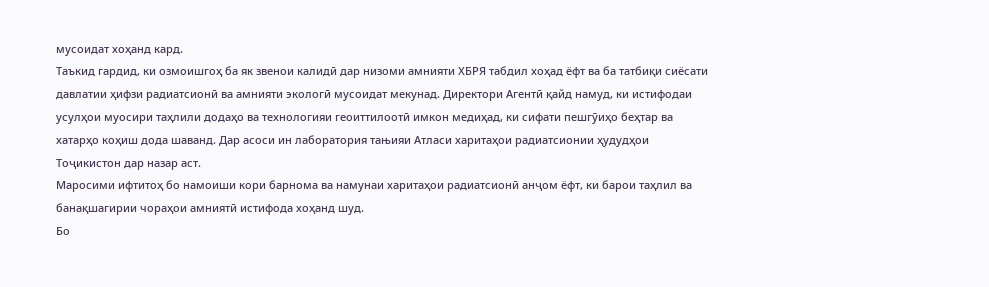мусоидат хоҳанд кард.
Таъкид гардид, ки озмоишгоҳ ба як звенои калидӣ дар низоми амнияти ХБРЯ табдил хоҳад ёфт ва ба татбиқи сиёсати давлатии ҳифзи радиатсионӣ ва амнияти экологӣ мусоидат мекунад. Директори Агентӣ қайд намуд, ки истифодаи усулҳои муосири таҳлили додаҳо ва технологияи геоиттилоотӣ имкон медиҳад, ки сифати пешгӯиҳо беҳтар ва хатарҳо коҳиш дода шаванд. Дар асоси ин лаборатория тањияи Атласи харитаҳои радиатсионии ҳудудҳои Тоҷикистон дар назар аст.
Маросими ифтитоҳ бо намоиши кори барнома ва намунаи харитаҳои радиатсионӣ анҷом ёфт, ки барои таҳлил ва банақшагирии чораҳои амниятӣ истифода хоҳанд шуд.
Бо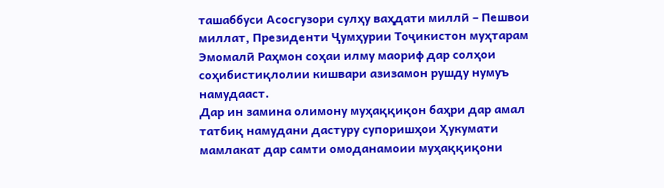ташаббуси Асосгузори сулҳу ваҳдати миллӣ – Пешвои миллат, Президенти Ҷумҳурии Тоҷикистон муҳтарам Эмомалӣ Раҳмон соҳаи илму маориф дар солҳои соҳибистиқлолии кишвари азизамон рушду нумуъ намудааст.
Дар ин замина олимону муҳаққиқон баҳри дар амал татбиқ намудани дастуру супоришҳои Ҳукумати мамлакат дар самти омоданамоии муҳаққиқони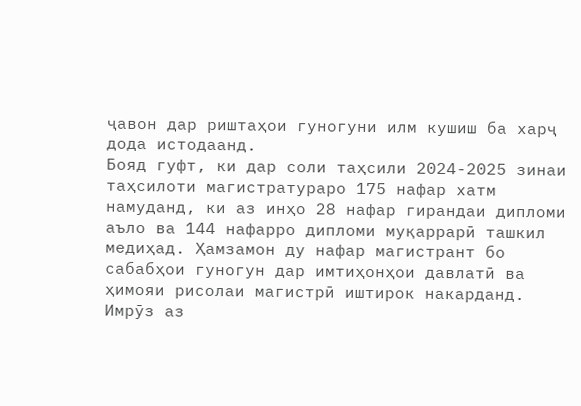ҷавон дар риштаҳои гуногуни илм кушиш ба харҷ дода истодаанд.
Бояд гуфт, ки дар соли таҳсили 2024-2025 зинаи таҳсилоти магистратураро 175 нафар хатм намуданд, ки аз инҳо 28 нафар гирандаи дипломи аъло ва 144 нафарро дипломи муқаррарӣ ташкил медиҳад. Ҳамзамон ду нафар магистрант бо сабабҳои гуногун дар имтиҳонҳои давлатӣ ва ҳимояи рисолаи магистрӣ иштирок накарданд.
Имрӯз аз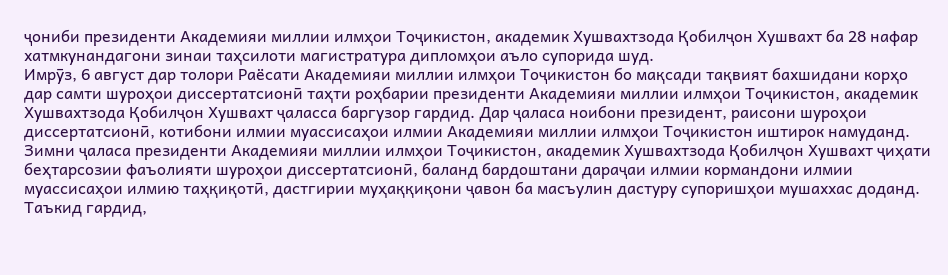ҷониби президенти Академияи миллии илмҳои Тоҷикистон, академик Хушвахтзода Қобилҷон Хушвахт ба 28 нафар хатмкунандагони зинаи таҳсилоти магистратура дипломҳои аъло супорида шуд.
Имрӯз, 6 август дар толори Раёсати Академияи миллии илмҳои Тоҷикистон бо мақсади тақвият бахшидани корҳо дар самти шуроҳои диссертатсионӣ таҳти роҳбарии президенти Академияи миллии илмҳои Тоҷикистон, академик Хушвахтзода Қобилҷон Хушвахт ҷаласса баргузор гардид. Дар ҷаласа ноибони президент, раисони шуроҳои диссертатсионӣ, котибони илмии муассисаҳои илмии Академияи миллии илмҳои Тоҷикистон иштирок намуданд.
Зимни ҷаласа президенти Академияи миллии илмҳои Тоҷикистон, академик Хушвахтзода Қобилҷон Хушвахт ҷиҳати беҳтарсозии фаъолияти шуроҳои диссертатсионӣ, баланд бардоштани дараҷаи илмии кормандони илмии муассисаҳои илмию таҳқиқотӣ, дастгирии муҳаққиқони ҷавон ба масъулин дастуру супоришҳои мушаххас доданд.
Таъкид гардид,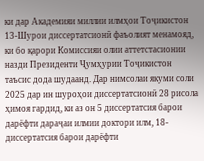ки дар Академияи миллии илмҳои Тоҷикистон 13-Шурои диссертатсионӣ фаъолият менамояд, ки бо қарори Комиссияи олии аттетстасионии назди Президенти Ҷумҳурии Тоҷикистон таъсис дода шудаанд. Дар нимсолаи якуми соли 2025 дар ин шуроҳои диссертатсионӣ 28 рисола ҳимоя гардид, ки аз он 5 диссертатсия барои дарёфти дараҷаи илмии доктори илм, 18-диссертатсия барои дарёфти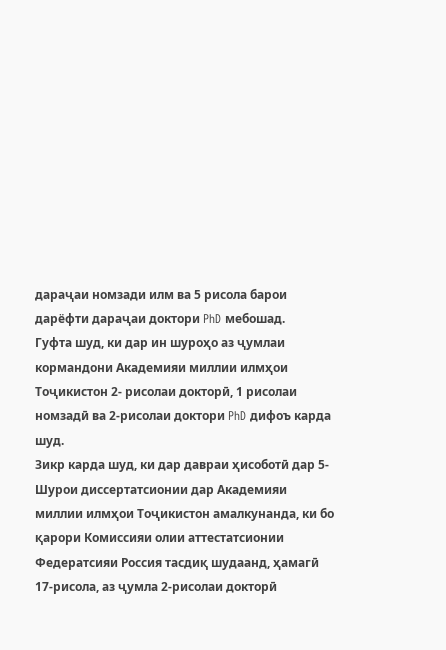дараҷаи номзади илм ва 5 рисола барои дарёфти дараҷаи доктори PhD мебошад.
Гуфта шуд, ки дар ин шуроҳо аз ҷумлаи кормандони Академияи миллии илмҳои Тоҷикистон 2- рисолаи докторӣ, 1 рисолаи номзадӣ ва 2-рисолаи доктори PhD дифоъ карда шуд.
Зикр карда шуд, ки дар давраи ҳисоботӣ дар 5-Шурои диссертатсионии дар Академияи миллии илмҳои Тоҷикистон амалкунанда, ки бо қарори Комиссияи олии аттестатсионии Федератсияи Россия тасдиқ шудаанд, ҳамагӣ 17-рисола, аз ҷумла 2-рисолаи докторӣ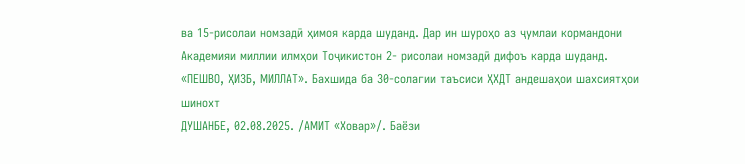ва 15-рисолаи номзадӣ ҳимоя карда шуданд. Дар ин шуроҳо аз ҷумлаи кормандони Академияи миллии илмҳои Тоҷикистон 2- рисолаи номзадӣ дифоъ карда шуданд.
«ПЕШВО, ҲИЗБ, МИЛЛАТ». Бахшида ба 30-солагии таъсиси ҲХДТ андешаҳои шахсиятҳои шинохт
ДУШАНБЕ, 02.08.2025. /АМИТ «Ховар»/. Баёзи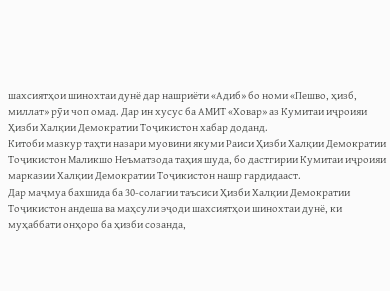шахсиятҳои шинохтаи дунё дар нашриёти «Адиб» бо номи «Пешво, ҳизб, миллат» рӯи чоп омад. Дар ин хусус ба АМИТ «Ховар» аз Кумитаи иҷроияи Ҳизби Халқии Демократии Тоҷикистон хабар доданд.
Китоби мазкур таҳти назари муовини якуми Раиси Ҳизби Халқии Демократии Тоҷикистон Маликшо Неъматзода таҳия шуда, бо дастгирии Кумитаи иҷроияи марказии Халқии Демократии Тоҷикистон нашр гардидааст.
Дар маҷмуа бахшида ба 30-солагии таъсиси Ҳизби Халқии Демократии Тоҷикистон андеша ва маҳсули эҷоди шахсиятҳои шинохтаи дунё, ки муҳаббати онҳоро ба ҳизби созанда,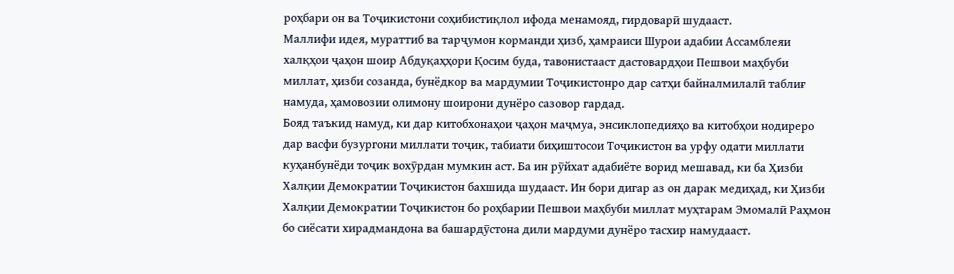роҳбари он ва Тоҷикистони соҳибистиқлол ифода менамояд, гирдоварӣ шудааст.
Маллифи идея, мураттиб ва тарҷумон корманди ҳизб, ҳамраиси Шурои адабии Ассамблеяи халқҳои ҷаҳон шоир Абдуқаҳҳори Қосим буда, тавонистааст дастовардҳои Пешвои маҳбуби миллат, ҳизби созанда, бунёдкор ва мардумии Тоҷикистонро дар сатҳи байналмилалӣ таблиғ намуда, ҳамовозии олимону шоирони дунёро сазовор гардад.
Бояд таъкид намуд, ки дар китобхонаҳои ҷаҳон маҷмуа, энсиклопедияҳо ва китобҳои нодиреро дар васфи бузургони миллати тоҷик, табиати биҳиштосои Тоҷикистон ва урфу одати миллати куҳанбунёди тоҷик вохӯрдан мумкин аст. Ба ин рӯйхат адабиёте ворид мешавад, ки ба Ҳизби Халқии Демократии Тоҷикистон бахшида шудааст. Ин бори дигар аз он дарак медиҳад, ки Ҳизби Халқии Демократии Тоҷикистон бо роҳбарии Пешвои маҳбуби миллат муҳтарам Эмомалӣ Раҳмон бо сиёсати хирадмандона ва башардӯстона дили мардуми дунёро тасхир намудааст.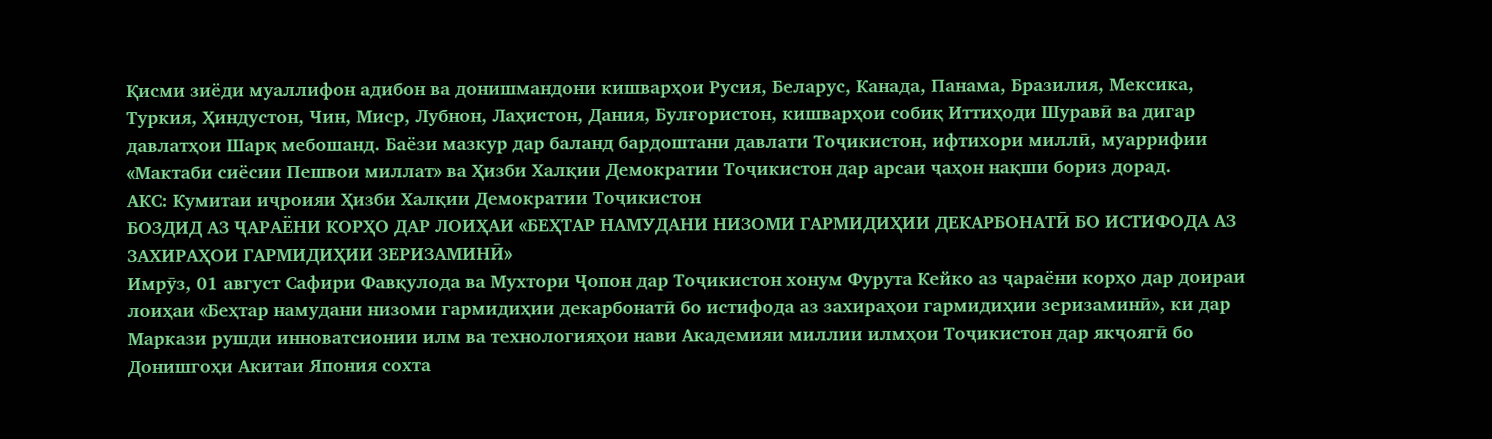Қисми зиёди муаллифон адибон ва донишмандони кишварҳои Русия, Беларус, Канада, Панама, Бразилия, Мексика, Туркия, Ҳиндустон, Чин, Миср, Лубнон, Лаҳистон, Дания, Булғористон, кишварҳои собиқ Иттиҳоди Шуравӣ ва дигар давлатҳои Шарқ мебошанд. Баёзи мазкур дар баланд бардоштани давлати Тоҷикистон, ифтихори миллӣ, муаррифии «Мактаби сиёсии Пешвои миллат» ва Ҳизби Халқии Демократии Тоҷикистон дар арсаи ҷаҳон нақши бориз дорад.
АКС: Кумитаи иҷроияи Ҳизби Халқии Демократии Тоҷикистон
БОЗДИД АЗ ҶАРАЁНИ КОРҲО ДАР ЛОИҲАИ «БЕҲТАР НАМУДАНИ НИЗОМИ ГАРМИДИҲИИ ДЕКАРБОНАТӢ БО ИСТИФОДА АЗ ЗАХИРАҲОИ ГАРМИДИҲИИ ЗЕРИЗАМИНӢ»
Имрӯз, 01 август Сафири Фавқулода ва Мухтори Ҷопон дар Тоҷикистон хонум Фурута Кейко аз ҷараёни корҳо дар доираи лоиҳаи «Беҳтар намудани низоми гармидиҳии декарбонатӣ бо истифода аз захираҳои гармидиҳии зеризаминӣ», ки дар Маркази рушди инноватсионии илм ва технологияҳои нави Академияи миллии илмҳои Тоҷикистон дар якҷоягӣ бо Донишгоҳи Акитаи Япония сохта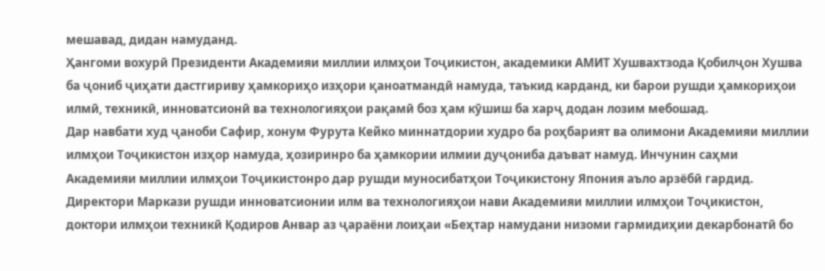мешавад, дидан намуданд.
Ҳангоми вохурӣ Президенти Академияи миллии илмҳои Тоҷикистон, академики АМИТ Хушвахтзода Қобилҷон Хушва ба ҷониб ҷиҳати дастгириву ҳамкориҳо изҳори қаноатмандӣ намуда, таъкид карданд, ки барои рушди ҳамкориҳои илмӣ, техникӣ, инноватсионӣ ва технологияҳои рақамӣ боз ҳам кӯшиш ба харҷ додан лозим мебошад.
Дар навбати худ ҷаноби Сафир, хонум Фурута Кейко миннатдории худро ба роҳбарият ва олимони Академияи миллии илмҳои Тоҷикистон изҳор намуда, ҳозиринро ба ҳамкории илмии дуҷониба даъват намуд. Инчунин саҳми Академияи миллии илмҳои Тоҷикистонро дар рушди муносибатҳои Тоҷикистону Япония аъло арзёбӣ гардид.
Директори Маркази рушди инноватсионии илм ва технологияҳои нави Академияи миллии илмҳои Тоҷикистон, доктори илмҳои техникӣ Қодиров Анвар аз ҷараёни лоиҳаи «Беҳтар намудани низоми гармидиҳии декарбонатӣ бо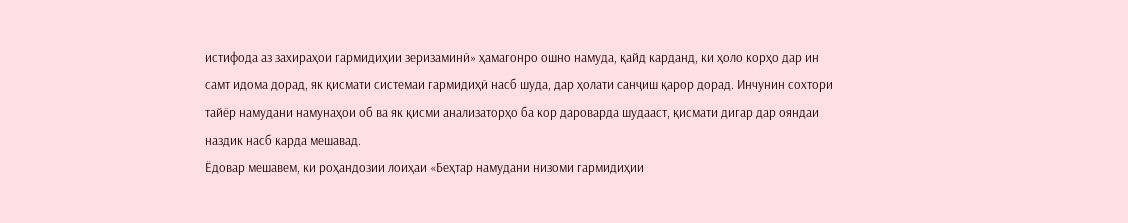истифода аз захираҳои гармидиҳии зеризаминӣ» ҳамагонро ошно намуда, қайд карданд, ки ҳоло корҳо дар ин самт идома дорад, як қисмати системаи гармидиҳӣ насб шуда, дар ҳолати санҷиш қарор дорад. Инчунин сохтори тайёр намудани намунаҳои об ва як қисми анализаторҳо ба кор дароварда шудааст, қисмати дигар дар ояндаи наздик насб карда мешавад.
Ёдовар мешавем, ки роҳандозии лоиҳаи «Беҳтар намудани низоми гармидиҳии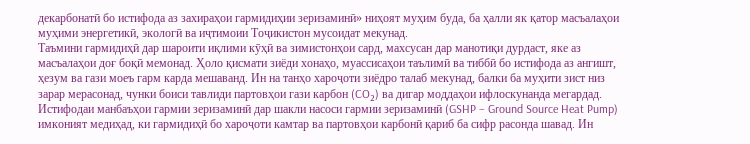декарбонатӣ бо истифода аз захираҳои гармидиҳии зеризаминӣ» ниҳоят муҳим буда, ба ҳалли як қатор масъалаҳои муҳими энергетикӣ, экологӣ ва иҷтимоии Тоҷикистон мусоидат мекунад.
Таъмини гармидиҳӣ дар шароити иқлими кӯҳӣ ва зимистонҳои сард, махсусан дар манотиқи дурдаст, яке аз масъалаҳои доғ боқӣ мемонад. Ҳоло қисмати зиёди хонаҳо, муассисаҳои таълимӣ ва тиббӣ бо истифода аз ангишт, ҳезум ва гази моеъ гарм карда мешаванд. Ин на танҳо хароҷоти зиёдро талаб мекунад, балки ба муҳити зист низ зарар мерасонад, чунки боиси тавлиди партовҳои гази карбон (CO₂) ва дигар моддаҳои ифлоскунанда мегардад.
Истифодаи манбаъҳои гармии зеризаминӣ дар шакли насоси гармии зеризаминӣ (GSHP – Ground Source Heat Pump) имконият медиҳад, ки гармидиҳӣ бо хароҷоти камтар ва партовҳои карбонӣ қариб ба сифр расонда шавад. Ин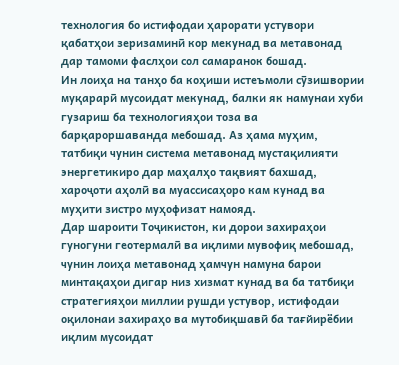технология бо истифодаи ҳарорати устувори қабатҳои зеризаминӣ кор мекунад ва метавонад дар тамоми фаслҳои сол самаранок бошад.
Ин лоиҳа на танҳо ба коҳиши истеъмоли сӯзишвории муқарарӣ мусоидат мекунад, балки як намунаи хуби гузариш ба технологияҳои тоза ва барқароршаванда мебошад. Аз ҳама муҳим, татбиқи чунин система метавонад мустақилияти энергетикиро дар маҳалҳо тақвият бахшад, хароҷоти аҳолӣ ва муассисаҳоро кам кунад ва муҳити зистро муҳофизат намояд.
Дар шароити Тоҷикистон, ки дорои захираҳои гуногуни геотермалӣ ва иқлими мувофиқ мебошад, чунин лоиҳа метавонад ҳамчун намуна барои минтақаҳои дигар низ хизмат кунад ва ба татбиқи стратегияҳои миллии рушди устувор, истифодаи оқилонаи захираҳо ва мутобиқшавӣ ба тағйирёбии иқлим мусоидат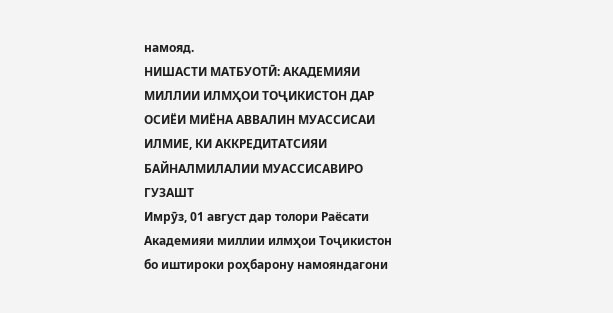намояд.
НИШАСТИ МАТБУОТӢ: АКАДЕМИЯИ МИЛЛИИ ИЛМҲОИ ТОҶИКИСТОН ДАР ОСИЁИ МИЁНА АВВАЛИН МУАССИСАИ ИЛМИЕ, КИ АККРЕДИТАТСИЯИ БАЙНАЛМИЛАЛИИ МУАССИСАВИРО ГУЗАШТ
Имрӯз, 01 август дар толори Раёсати Академияи миллии илмҳои Тоҷикистон бо иштироки роҳбарону намояндагони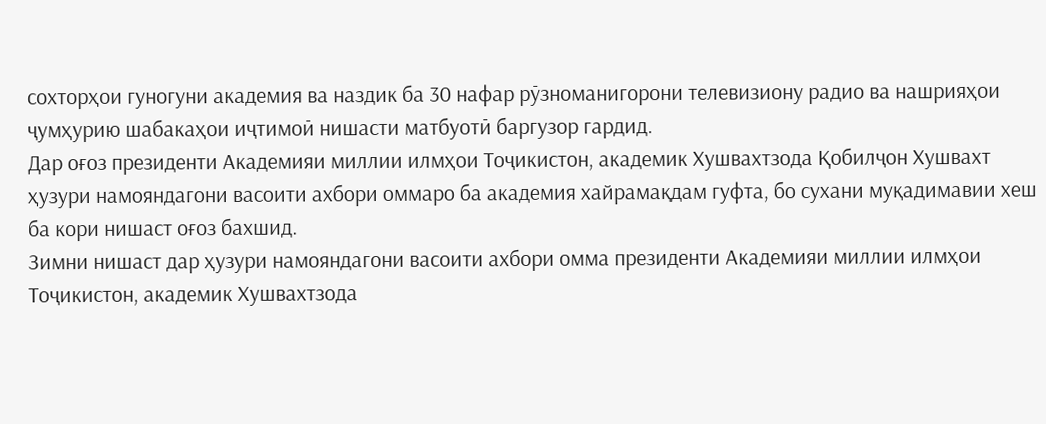сохторҳои гуногуни академия ва наздик ба 30 нафар рӯзноманигорони телевизиону радио ва нашрияҳои ҷумҳурию шабакаҳои иҷтимоӣ нишасти матбуотӣ баргузор гардид.
Дар оғоз президенти Академияи миллии илмҳои Тоҷикистон, академик Хушвахтзода Қобилҷон Хушвахт ҳузури намояндагони васоити ахбори оммаро ба академия хайрамақдам гуфта, бо сухани муқадимавии хеш ба кори нишаст оғоз бахшид.
Зимни нишаст дар ҳузури намояндагони васоити ахбори омма президенти Академияи миллии илмҳои Тоҷикистон, академик Хушвахтзода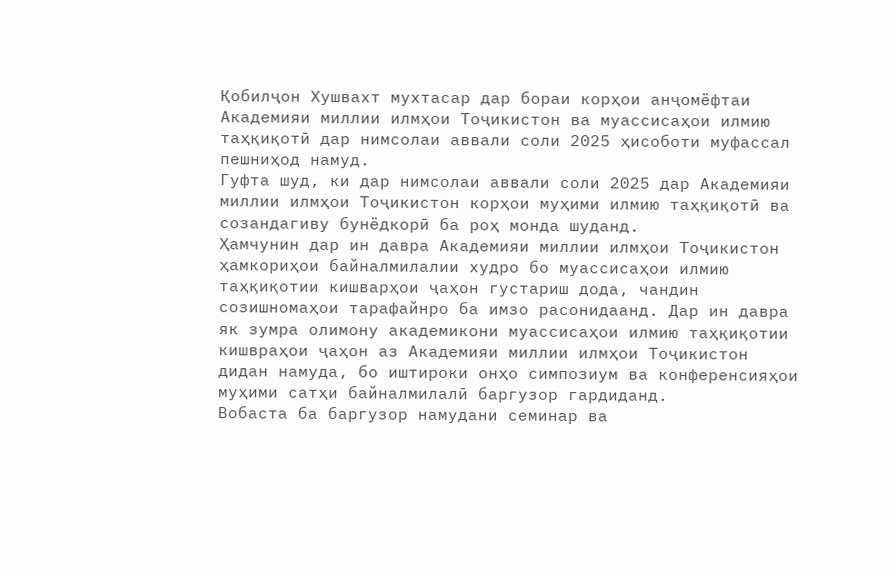Қобилҷон Хушвахт мухтасар дар бораи корҳои анҷомёфтаи Академияи миллии илмҳои Тоҷикистон ва муассисаҳои илмию таҳқиқотӣ дар нимсолаи аввали соли 2025 ҳисоботи муфассал пешниҳод намуд.
Гуфта шуд, ки дар нимсолаи аввали соли 2025 дар Академияи миллии илмҳои Тоҷикистон корҳои муҳими илмию таҳқиқотӣ ва созандагиву бунёдкорӣ ба роҳ монда шуданд.
Ҳамчунин дар ин давра Академияи миллии илмҳои Тоҷикистон ҳамкориҳои байналмилалии худро бо муассисаҳои илмию таҳқиқотии кишварҳои ҷаҳон густариш дода, чандин созишномаҳои тарафайнро ба имзо расонидаанд. Дар ин давра як зумра олимону академикони муассисаҳои илмию таҳқиқотии кишвраҳои ҷаҳон аз Академияи миллии илмҳои Тоҷикистон дидан намуда, бо иштироки онҳо симпозиум ва конференсияҳои муҳими сатҳи байналмилалӣ баргузор гардиданд.
Вобаста ба баргузор намудани семинар ва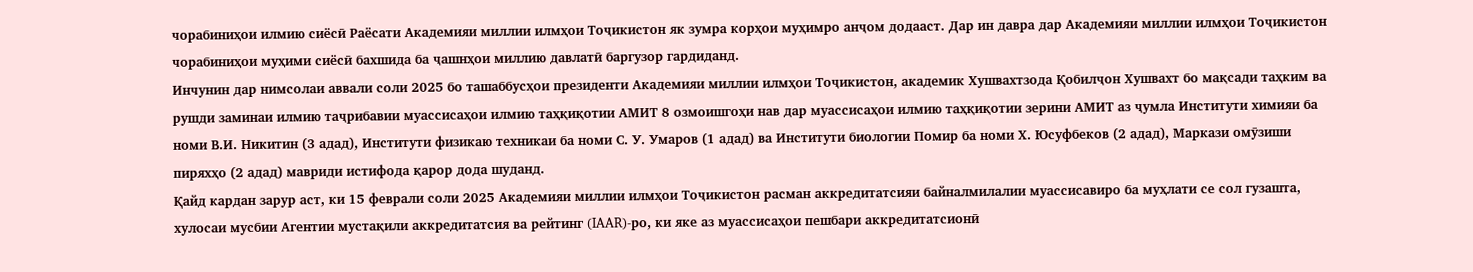чорабиниҳои илмию сиёсӣ Раёсати Академияи миллии илмҳои Тоҷикистон як зумра корҳои муҳимро анҷом додааст. Дар ин давра дар Академияи миллии илмҳои Тоҷикистон чорабиниҳои муҳими сиёсӣ бахшида ба ҷашнҳои миллию давлатӣ баргузор гардиданд.
Инчунин дар нимсолаи аввали соли 2025 бо ташаббусҳои президенти Академияи миллии илмҳои Тоҷикистон, академик Хушвахтзода Қобилҷон Хушвахт бо мақсади таҳким ва рушди заминаи илмию таҷрибавии муассисаҳои илмию таҳқиқотии АМИТ 8 озмоишгоҳи нав дар муассисаҳои илмию таҳқиқотии зерини АМИТ аз ҷумла Институти химияи ба номи В.И. Никитин (3 адад), Институти физикаю техникаи ба номи С. У. Умаров (1 адад) ва Институти биологии Помир ба номи Х. Юсуфбеков (2 адад), Маркази омӯзиши пиряхҳо (2 адад) мавриди истифода қарор дода шуданд.
Қайд кардан зарур аст, ки 15 феврали соли 2025 Академияи миллии илмҳои Тоҷикистон расман аккредитатсияи байналмилалии муассисавиро ба муҳлати се сол гузашта, хулосаи мусбии Агентии мустақили аккредитатсия ва рейтинг (IAAR)-ро, ки яке аз муассисаҳои пешбари аккредитатсионӣ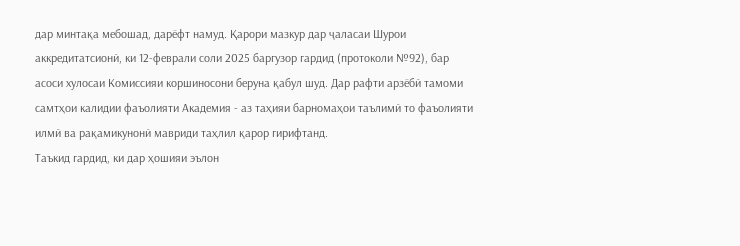дар минтақа мебошад, дарёфт намуд. Қарори мазкур дар ҷаласаи Шурои аккредитатсионӣ, ки 12-феврали соли 2025 баргузор гардид (протоколи №92), бар асоси хулосаи Комиссияи коршиносони беруна қабул шуд. Дар рафти арзёбӣ тамоми самтҳои калидии фаъолияти Академия - аз таҳияи барномаҳои таълимӣ то фаъолияти илмӣ ва рақамикунонӣ мавриди таҳлил қарор гирифтанд.
Таъкид гардид, ки дар ҳошияи эълон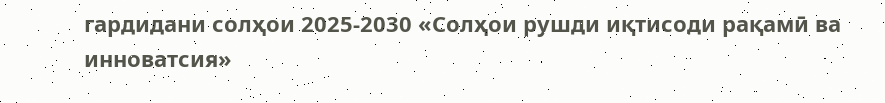гардидани солҳои 2025-2030 «Солҳои рушди иқтисоди рақамӣ ва инноватсия»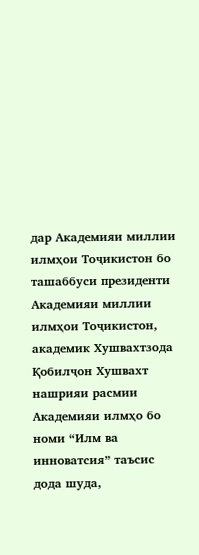дар Академияи миллии илмҳои Тоҷикистон бо ташаббуси президенти Академияи миллии илмҳои Тоҷикистон, академик Хушвахтзода Қобилҷон Хушвахт нашрияи расмии Академияи илмҳо бо номи “Илм ва инноватсия” таъсис дода шуда,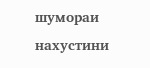шумораи нахустини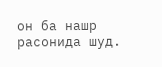он ба нашр расонида шуд.